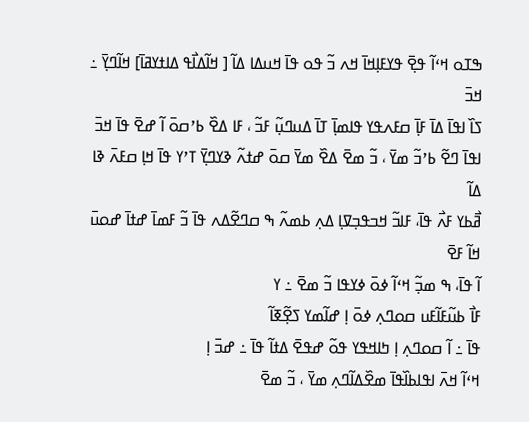ߒߠߋ ߞߵߊ߬ ߟߐ߲߫ ߟߌߓߊ߲ߞߊ߫ ߞߍ ߏ߬ ߟߋ ߟߊ߫ ߞߎߡߊ ߡߊ߬ [ ߞߊ߬ߡߊ߯ߟ ߡߊߙߌߥߊ߫] ߞߊ߬ߣߌ߲߫ ߸ ߞߏ߫
ߖߊ߰ ߊߟߊ߫ ߡߊ߫ ߓߊ߲߫ ߛߓߍߟߌ ߟߊߘߊ߲߫ ߠߊ߫ ߡߎߣߎ߲߬ ߓߏ߬ ، ߓߊ ߡߐ߰ ߕߴߛߋ߫ ߊ߬ ߝߐ߫ ߟߊ߫ ߞߏ߫
ߊߟߊ߫ ߣߐ߬ ߕߴߏ߬ ߘߌ߫ ، ߏ߬ ߘߐ߫ ߡߐ߰ ߘߌ߫ ߛߋ߫ ߝߙߍ߬ ߢߌߣߌ߲߫ ߠߴߌ ߟߊ߫ ߞߊ߲ ߛߓߍ߫ ߢߊ ߡߊ߬
ߥ߯ߕߌ ߓߍ߯ ߟߊ߫، ߓߊߏ߬ ߞߏߟߏ߲ߜߊ߲ ߡߍ߲ ߕߘߍ߬ ߒ ߛߣߐ߬ߡߍ ߟߊ߫ ߏ߬ ߓߘߊ߫ ߝߙߊ߫ ߝߋߎ߫ ߞߊ߬ ߓߐ߫
ߊ߬ ߟߊ߫، ߒ ߘߏ߲߬ ߞߵߊ߬ ߦߋ߫ ߦߌߟߊ ߏ߬ ߘߐ߫ ߸ ߌ
ߓߊ߯ ߕߎ߬ߓߊ߬ߓߎ ߛߋߣߍ߲ ߦߋ߫ ߊ߲ ߝߊ߬ߘߌ ߖߐ߲߬ߧߊ߬
ߟߊ߫ ߸ ߊ߬ ߛߋߣߍ߲ ߊ߲ ߤߊߞߟߌ ߟߋ߬ ߝߟߐ߫ ߡߙߊ߬ ߟߊ߫ ߸ ߝߏ߫ ߊ߲
ߞߵߊ߬ ߞߍ߫ ߊߟߊߕߊ߰ߟߊ߫ ߘߐ߰ߡߊ߬ߣߍ߲ ߘߌ߫ ، ߏ߬ ߘߐ߫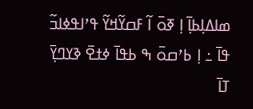ߘߊߡߊ߲ߕߊ߲߫ ߊ߲ ߧߋ߫ ߊ߬ ߓߛߌ߬ߞߌ߬ ߟߴߊߟߦߊߏ߬ ߟߊ߫ ߸ ߊ߲ ߕߴߛߋ߫ ߒ ߕߟߊ߫ ߦߙߐ߫ ߢߌߣߌ߲߫ ߠߊ߫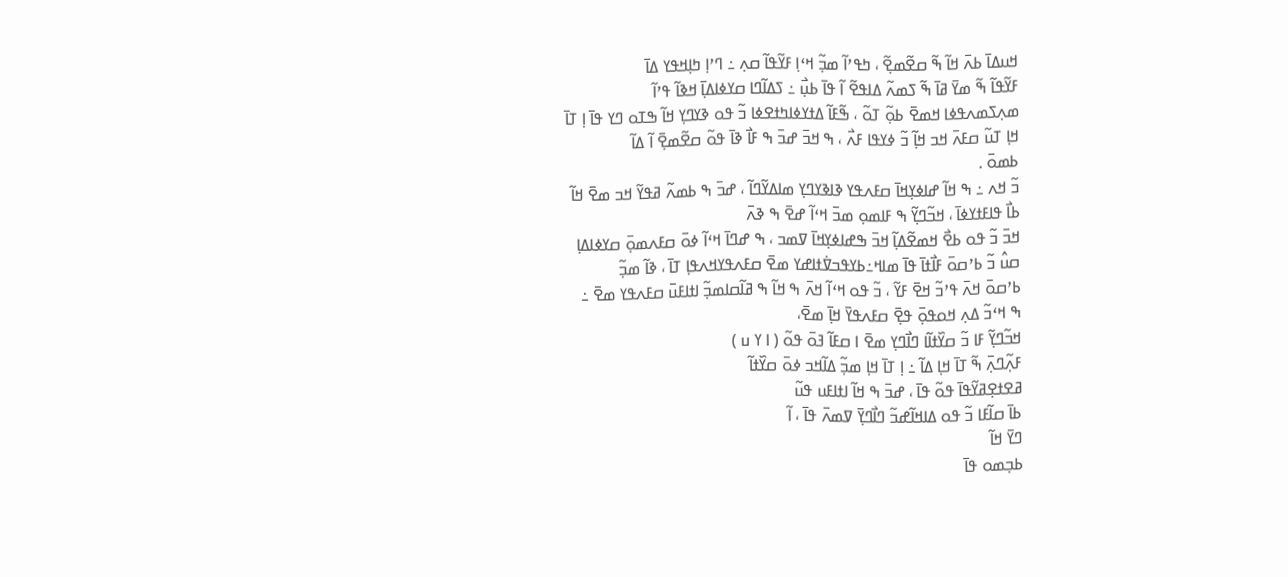ߞߎߡߊ߫ ߕߍ߫ ߞߊ߬ ߒ߬ ߛߐ߬ߘߐ߲߬ ، ߤߟߴߊ߬ ߘߏ߲߬ ߞߵߊ߲ ߓߌ߬ߟߊ߬ ߛߍ߲ ߸ ߣߴߊ߲ ߤߊ߲ߞߟߌ ߡߊ߫
ߓߌ߬ߟߊ߬ ߒ߬ ߘߌ߫ ߥߊ߫ ߒ߬ ߖߘߍ߬ ߡߊߟߐ߬ ߊ߬ ߟߊ߫ ߕߎ߲߯ ߸ ߖߡߊ߬ߣߊ ߛߌߦߊߡߊ߲߫ ߞߢߊ߬ ߟߴߊ߬
ߘߍ߲ߖߘߍߟߦߊ ߞߘߐ߫ ߕߋ߲߬ ߠߋ߬ ، ߒ߬ߓߊ߬ ߡߙߌߦߊߤߙߐߦߊ ߏ߬ ߟߋ ߢߌߣߌ߲ ߞߊ߬ ߒߠߋ ߣߌ ߟߊ߫ ߊ߲ ߠߊ߫
ߞߊ߲ ߠߎ߬ ߛߓߍ߫ ߞߏ ߞߊ߲߬ ߏ߬ ߦߌߟߊ ߓߍ߯ ، ߒ ߞߏ߫ ߝߏ߫ ߒ ߓߊ߯ ߢߊ߫ ߟߋ߬ ߛߐ߬ߘߐ߲߫ ߊ߬ ߡߊ߬
ߕߘߋ߫ .
ߏ߬ ߞߍ ߸ ߒ ߞߊ߬ ߝߊߦߌ߲ߞߊ߫ ߛߓߍߟߌ ߢߊߢߌߣߌ߲ ߘߊߡߌ߬ߣߊ߬ ، ߝߏ߫ ߒ ߕߘߍ߬ ߥߟߌ߬ ߞߏ ߘߐ߫ ߞߊ߬
ߕߊ߯ ߟߊߓߙߌߦߊ߫ ، ߞߏ߬ߣߌ߲߬ ߒ ߓߊߘߋ߲ ߘߏ߫ ߞߵߊ߬ ߝߐ߫ ߒ ߢߍ߫
ߞߏ߫ ߏ߬ ߟߋ ߕߐ߯ ߞߘߐ߬ߡߊ߲߬ ߞߏ߫ ߒߝߊߦߌ߲ߞߊ߫ ߜߘߏ ، ߒ ߝߣߊ߫ ߞߵߊ߬ ߦߋ߫ ߛߓߍߘߋ߲߫ ߛߌߦߊߡߊ߲
ߛߎ߮ ߏ߬ ߕߴߛߋ߫ ߓߊ߯ߙߊ߫ ߟߊ߫ ߘߊߞ߸ߕߌߟߏߜ߭ߙߊߝߌ ߘߐ߫ ߛߓߍߟߌߞߍߟߊ߲ ߠߊ߫ ، ߢߊ߬ ߘߏ߲߬
ߕߴߛߋ߫ ߞߍ߫ ߟߴߏ߬ ߞߐ߫ ߓߌ߬ ، ߏ߬ ߟߋ ߞߵߊ߬ ߞߍ߫ ߒ ߞߊ߬ ߒ ߥߊ߬ߛߊߘߏ߲߬ ߊߙߊߓߎ߫ ߛߓߍߟߌ ߘߐ߫ ߸
ߒ ߞߵߏ߬ ߡߍ߲ ߞߋߟߋ߲߫ ߟߐ߲߫ ߛߓߍߟߌ߫ ߞߊ߲߫ ߘߐ߫،
ߞߏ߬ߣߌ߲߬ ߓߊ ߏ߬ ߛߌ߰ߙߊ߬ߊ ߣߊ߯ߣߌ߲ ߘߐ߫ ߊ ߛߓߊ߬ ߔߋ߫ ߟߋ߬ ( ߊ ߌ ߎ )
ߓߍ߲߬ߣߍ߲߫ ߒ߬ ߠߊ߫ ߞߊ߲ ߡߊ߬ ߸ ߊ߲ ߠߊ߫ ߞߊ߲ ߘߏ߲߬ ߡߊ߬ߞߏ ߦߋ߫ ߛߌ߰ߙߊ߬
ߥߐߙߐ߲ߥߌ߬ߟߊ߫ ߟߋ߬ ߟߊ߫ ، ߝߏ߫ ߒ ߞߊ߬ ߊߙߊߓߎ ߟߎ߬
ߕߊ߫ ߛߊ߬ߓߊ ߏ߬ ߟߋ ߡߊߞߊ߬ߝߏ߬ ߣߊ߯ߣߌ߲߫ ߜߘߍ߫ ߟߊ߫ ، ߊ߬
ߣߌ߫ ߞߊ߬
ߕߏ߲ߘߋ ߟߊ߫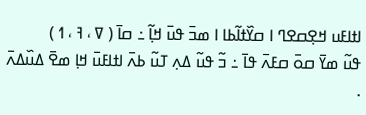ߊߙߊߓߎ ߞߐ߲ߛߐߣ ߊ ߛߌ߰ߙߊ߬ߕߊ ߊ ߘߏ߫ ߟߎ߫ ߞߊ߲߬ ߸ ߛߊ߫ ( ߜ ، ߔ ، ߗ )
ߟߎ߬ ߘߌ߫ ߛߋ߫ ߛߓߍ߫ ߟߊ߫ ߸ ߏ߬ ߟߎ߬ ߡߍ߲ ߠߎ߬ ߕߍ߫ ߊߙߊߓߎ߫ ߞߊ߲ ߘߐ߫ ߡߎ߰ߡߍ߫ .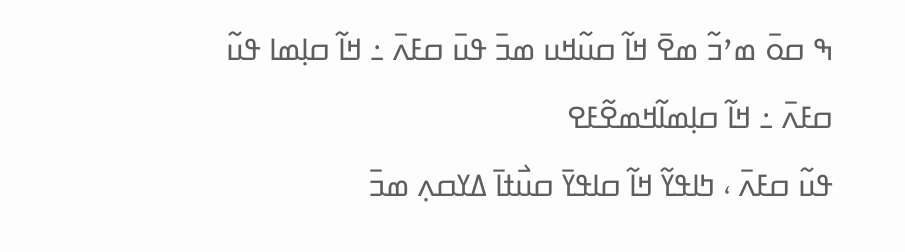ߒ ߛߋ߫ ߘߴߏ߬ ߘߐ߫ ߞߊ߬ ߛߎ߬ߞߎ ߘߏ߫ ߟߎ߫ ߛߓߍ߫ ߸ ߞߊ߬ ߛߊ߲ߘߊ ߟߎ߬ ߛߓߍ߫ ߸ ߞߊ߬ ߛߊ߲ߘߊ߬ߞߘߐ߬ߓߐ
ߟߎ߬ ߛߓߍ߫ ، ߤߊߟߌ߬ ߞߊ߬ ߛߊߟߌ߫ ߛߎ߯ߙߊ߫ ߡߌߛߍ߲ ߘߏ߫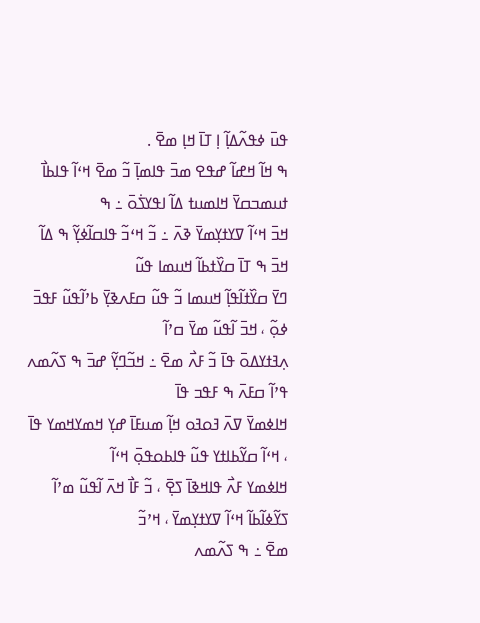ߟߎ߫ ߦߟߍ߬ߡߊ߲߬ ߊ߲ ߠߊ߫ ߞߊ߲ ߘߐ߫ .
ߒ ߞߊ߬ ߞߝߊ߬ ߝߟߐ ߘߏ߫ ߟߊߘߊ߲߫ ߏ߬ ߘߐ߫ ߞߵߊ߬ ߟߊߕߊ߯ ߙߎߘߏߛߌ߫ ߞߊߘߎߙ ߡߊ߬ ߊߟߌߖ߭ߋ߫ ߸ ߒ
ߞߏ߫ ߞߵߊ߬ ߜߌߙߌ߲ߘߌ߫ ߢߍ߫ ߸ ߏ߬ ߞߵߏ߬ ߟߊߛߊ߬ߦߌ߲߬ ߒ ߡߊ߬ ߞߏ߫ ߒ ߠߊ߫ ߛߌ߰ߙߕߊ߬ ߞߎߘߊ ߟߎ߬
ߣߌ߫ ߛߌ߰ߙߊ߬ߟߊ߲߬ ߞߎߘߊ ߏ߬ ߟߎ߬ ߛߓߍߢߌ߲߫ ߕߴߊ߬ߟߎ߬ ߓߟߏ߫ ߦߋ߲߬ ، ߞߏ߫ ߊ߬ߟߎ߬ ߘߌ߫ ߛߴߊ߬
ߍ߲ߔߙߌߡߋ߫ ߟߊ߫ ߏ߬ ߓߍ߯ ߘߐ߫ ߸ ߞߏ߬ߣߌ߲߬ ߝߏ߫ ߒ ߖߍ߬ߘߍ ߟߴߊ߬ ߛߓߍ߫ ߒ ߓߟߏ ߟߊ߫
ߞߊߦߘߌ߫ ߜߍ߫ ߔߋߔߋ ߞߊ߲߬ ߘߎߓߊ߫ ߝߌ߲ ߞߘߌߞߘߌ ߟߊ߫ ، ߞߵߊ߬ ߛߌ߬ߕߊߙߌ ߟߎ߬ ߟߊߕߋߟߋ߲߫ ߞߵߊ߬
ߞߊߦߘߌ ߓߍ߯ ߟߊߞߢߊ߫ ߖߐ߲߫ ، ߏ߬ ߓߊ߯ ߞߍ߫ ߊ߬ߟߎ߬ ߘߴߊ߬ ߖߌ߬ߦߊ߬ߕߊ߬ ߞߵߊ߬ ߜߌߙߌ߲ߘߌ߫ ، ߞߴߏ߬
ߘߐ߫ ߸ ߒ ߖߍ߬ߘߍ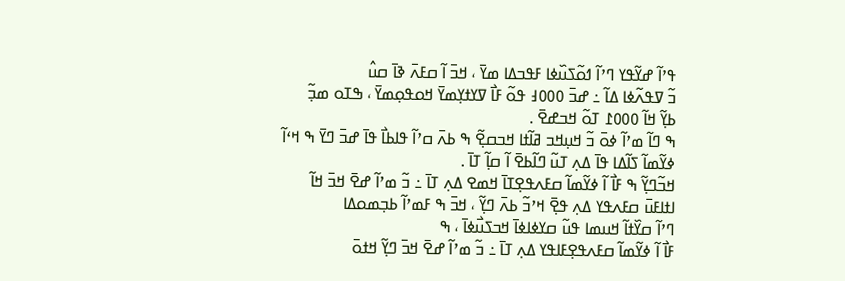ߟߴߊ߬ ߝߌ߬ߟߌ ߣߴߊ߬ ߗߋ߬ߖߎ߰ߦߊ ߓߟߏߡߊ ߘߌ߫ ، ߞߏ߫ ߊ߬ ߛߓߍ߫ ߢߊ߫ ߛߎ߮
ߏ߬ ߜߟߍ߬ߦߊ ߡߊ߬ ߸ ߝߏ߫ ߀߀߀߃ ߟߋ߬ ߓߊ߯ ߜߌߙߌ߲ߘߌ߫ ߞߋߟߋ߲ߘߌ߫ ، ߒߠߋ ߘߏ߲߬
ߕߌ߲߬ ߞߊ߬ ߀߀߀߁ ߠߋ߬ ߞߏߝߐ߫ .
ߒ ߣߊ߬ ߘߴߊ߬ ߦߋ߫ ߏ߬ ߞߎ߲ߞߏ ߥߊ߬ߙߊ ߞߏߛߐ߲߬ ߒ ߕߍ߫ ߛߴߊ߬ ߟߊߕߊ߯ ߟߊ߫ ߝߏ߫ ߣߌ߫ ߒ ߞߵߊ߬
ߦߌ߬ߘߊ߬ ߖߊ߬ߡߊ ߟߊ߫ ߡߍ߲ ߠߎ߬ ߣߊ߬ߕߐ߫ ߊ߬ ߛߊ߲߬ ߠߊ߫ .
ߞߏ߬ߣߌ߲߬ ߒ ߓߊ߯ ߊ߬ ߦߌ߬ߘߊ߬ ߛߓߍߟߐ߲ߠߊ߫ ߞߘߐ ߡߍ߲ ߠߊ߫ ߸ ߏ߬ ߘߴߊ߬ ߝߐ߫ ߞߏ߫ ߞߊ߬
ߊߙߊߓߎ߫ ߛߓߍߟߌ ߡߍ߲ ߟߐ߲߫ ߞߴߏ߬ ߕߍ߫ ߣߌ߲߬ ، ߞߏ߫ ߒ ߓߘߴߊ߬ ߕߏ߲ߘߋߡߊ
ߣߴߊ߬ ߛߌ߰ߙߊ߬ ߞߎߘߊ ߟߎ߬ ߛߌߦߊߦߊ߫ ߞߏߖߎ߯ߦߊ߫ ، ߒ
ߓߊ߯ ߊ߬ ߦߌ߬ߘߊ߬ ߛߓߍߟߐ߲ߓߊߟߌ ߡߍ߲ ߠߊ߫ ߸ ߏ߬ ߘߴߊ߬ ߝߐ߫ ߞߏ߫ ߣߌ߲߬ ߞߙߋ߫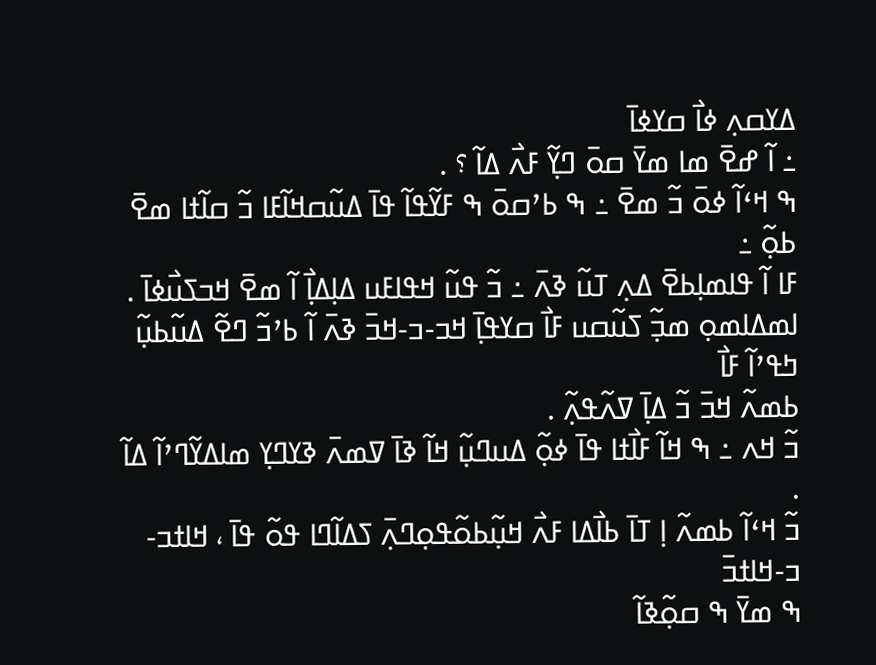ߡߌߛߍ߲ ߦߊ߯ ߛߌߦߊ߫
߸ ߊ߬ ߝߐ߫ ߘߊ ߘߌ߫ ߛߋ߫ ߣߌ߲߬ ߓߍ߯ ߡߊ߬ ؟ .
ߒ ߞߵߊ߬ ߦߋ߫ ߏ߬ ߘߐ߫ ߸ ߒ ߕߴߛߋ߫ ߒ ߓߌ߬ߟߊ߬ ߟߊ߫ ߡߎ߬ߛߞߊ߬ߓߊ ߏ߬ ߛߊ߬ߙߊ ߘߐ߫ ߕߋ߲߬ ߸
ߓߊ ߊ߬ ߟߊߘߊ߲ߕߐ߫ ߡߍ߲ ߠߎ߬ ߢߍ߫ ߸ ߏ߬ ߟߎ߬ ߞߟߊߓߎ ߡߊ߲ߡߊ߲߯ ߊ߬ ߘߐ߫ ߞߏߖߎ߯ߦߊ߫ .
ߊߘߡߊߘߋ߲ ߘߏ߲߬ ߖߎ߬ߛߎ ߓߊ߯ ߛߌߟߊ߲߫ ߞߏ-ߏ-ߞߏ߫ ߢߍ߫ ߊ߬ ߕߴߏ߬ ߣߐ߬ ߡߎ߬ߕߎ߲߬ ߤߟߴߊ߬ ߓߊ߯
ߕߘߍ߬ ߞߏ߫ ߏ߬ ߡߊ߲߫ ߜߍ߬ߟߍ߲߬ .
ߏ߬ ߞߍ ߸ ߒ ߞߊ߬ ߓߊ߯ߙߊ ߟߊ߫ ߦߋ߲߬ ߡߎߣߎ߲߬ ߞߊ߬ ߢߊ߫ ߜߘߍ߫ ߢߌߣߌ߲ ߘߊߡߌ߬ߣߴߊ߬ ߡߊ߬ .
ߏ߬ ߞߵߊ߬ ߕߘߍ߬ ߊ߲ ߠߊ߫ ߕߊ߯ߡߊ ߓߍ߯ ߞߎ߲߬ߕߋ߬ߟߋ߲ߣߍ߲߫ ߖߡߊ߬ߣߊ ߟߋ߬ ߟߊ߫ ، ߞߊߙߏ-ߏ-ߞߊߙߏ߫
ߒ ߘߌ߫ ߒ ߛߋ߲߬ߢߊ߬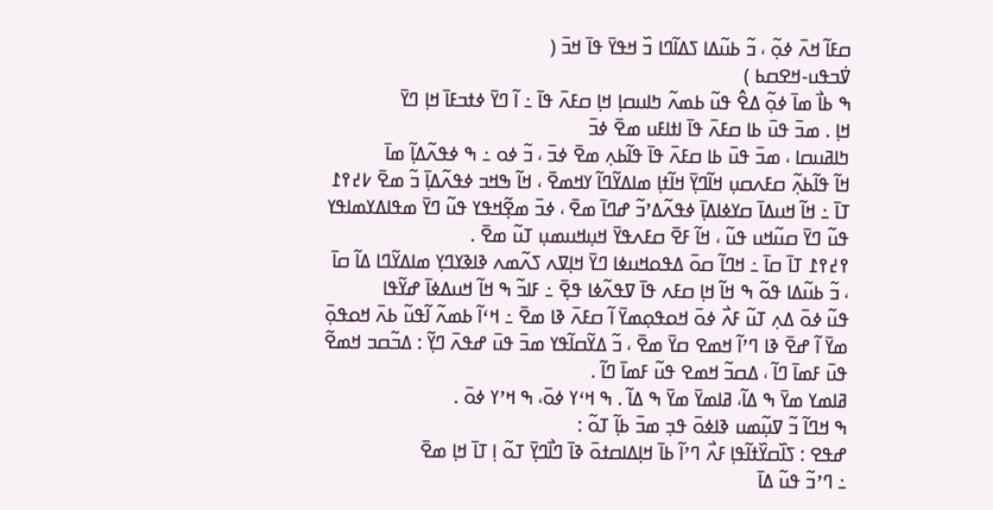ߛߓߊ߬ ߞߍ߫ ߦߋ߲߬ ، ߏ߬ ߕߎ߬ߡߊ ߖߡߊ߬ߣߊ ߏ߰ ߞߟߌ߫ ߟߊ߫ ߞߏ߫ (
ߜ߭ߏߟߎ-ߞߐߛߕ )
ߒ ߕߊ߯ ߘߊ߫ ߦߋ߲߬ ߡߐ߮ ߟߎ߬ ߕߘߍ߬ ߤߊߎߛߊ߲ ߞߊ߲ ߛߓߍ߫ ߟߊ߫ ߸ ߊ߬ ߣߌ߫ ߦߙߏߓߊ߫ ߞߊ߲ ߣߌ߫
ߞߊ߲ . ߘߏ߫ ߟߎ߫ ߕߊ ߛߓߍ߫ ߟߊ߫ ߊߙߊߓߎ ߘߐ߫ ߦߏ߫
ߤߊߥߎߛߊ ، ߘߏ߫ ߟߎ߫ ߕߊ ߛߓߍ߫ ߟߊ߫ ߟߊ߬ߕߍ߲ ߘߐ߫ ߦߏ߫ ، ߏ߬ ߦߋ ߸ ߒ ߦߟߍ߬ߡߊ߲߬ ߘߊ߫
ߞߊ߬ ߟߊ߬ߕߍ߲߬ ߛߓߍߛߎ߲ ߞߊ߬ߣߌ߲߫ ߞߊ߬ߙߊ߲ ߘߊߡߌ߬ߣߊ߬ ߌߞߘߐ߫ ، ߞߊ߬ ߒߞߏ ߦߟߍ߬ߡߊ߲߫ ߏ߬ ߘߐ߫ ߇߄߉߁
ߠߊ߫ ߸ ߞߊ߬ ߞߎߡߊ߫ ߛߌߦߊߡߊ߲߫ ߦߟߍ߬ߡߴߏ߬ ߝߣߊ߫ ߘߐ߫ ، ߦߏ߫ ߘߐ߲߬ߞߟߌ ߟߎ߬ ߣߌ߫ ߘߟߊߡߌߘߊߟߌ
ߟߎ߬ ߣߌ߫ ߛߎ߬ߞߎ ߟߎ߬ ، ߞߊ߬ ߓߐ߫ ߛߓߍߟߌ߫ ߞߎ߲ߞߎߘߎ߲ ߠߎ߬ ߘߐ߫ .
߉߄߉߁ ߠߊ߫ ߛߊ߫ ߸ ߞߣߊ߬ ߛߋ߫ ߡߟߋߞߎߦߊ ߣߌ߫ ߞߊ߲ߜߍ ߖߍ߬ߘߍ ߢߊߢߌߣߌ߲ ߘߊߡߌ߬ߣߊ ߡߊ߬ ߛߊ߫
، ߏ߬ ߕߎ߬ߡߊ ߟߋ߬ ߒ ߞߊ߬ ߞߊ߲ ߛߓߍ ߟߊ߫ ߜߟߍ߬ߦߊ ߟߐ߲߫ ߸ ߓߊߏ߬ ߒ ߞߊ߬ ߞߎߡߦߊ߫ ߝߌ߬ߟߊ
ߟߎ߬ ߦߋ߫ ߡߍ߲ ߠߎ߬ ߓߍ߯ ߦߋ߫ ߞߋߟߋ߲ߘߌ߫ ߊ߬ ߛߓߍ߫ ߢߊ ߘߐ߫ ߸ ߞߵߊ߬ ߕߘߍ߬ ߊ߬ߟߎ߬ ߕߍ߫ ߞߋߟߋ߲߫
ߘߌ߫ ߊ߬ ߝߐ߫ ߢߊ ߣߴߊ߬ ߞߘߐ ߛߌ߫ ߘߐ߫ ، ߏ߬ ߡߌ߬ߛߊ߬ߟߌ ߘߏ߫ ߟߎ߫ ߝߟߍ߫ ߣߌ߲߬ : ߡߏ߬ߛߏ ߞߘߐ߬
ߟߎ߫ ߓߘߊ߫ ߣߊ߬ ، ߡߛߏ߬ ߞߘߐ ߟߎ߬ ߓߘߊ߫ ߣߊ߬ .
ߥߊߘߌ ߘߌ߫ ߒ ߡߊ߬، ߥߊߘߌ߫ ߘߌ߫ ߒ ߡߊ߬ . ߒ ߞߵߌ ߦߋ߫، ߒ ߞߴߌ ߦߋ߫ .
ߒ ߞߣߊ߬ ߏ߬ ߜߎ߲߬ߘߎ ߢߊߦߋ߫ ߟߏ߲ ߘߏ߫ ߕߊ߲߬ ߠߋ߬ :
ߝߟߐ : ߖߊ߰ߛߌ߰ߙߊ߬ߟߊ߲ ߓߍ߯ ߣߴߊ߬ ߕߊ߫ ߞߊ߲ߡߊߛߙߋ߫ ߢߊ߫ ߣߊ߯ߣߌ߲߫ ߠߋ߬ ߊ߲ ߠߊ߫ ߞߊ߲ ߘߐ߫
߸ ߣߴߏ߬ ߟߎ߬ ߡߊ߫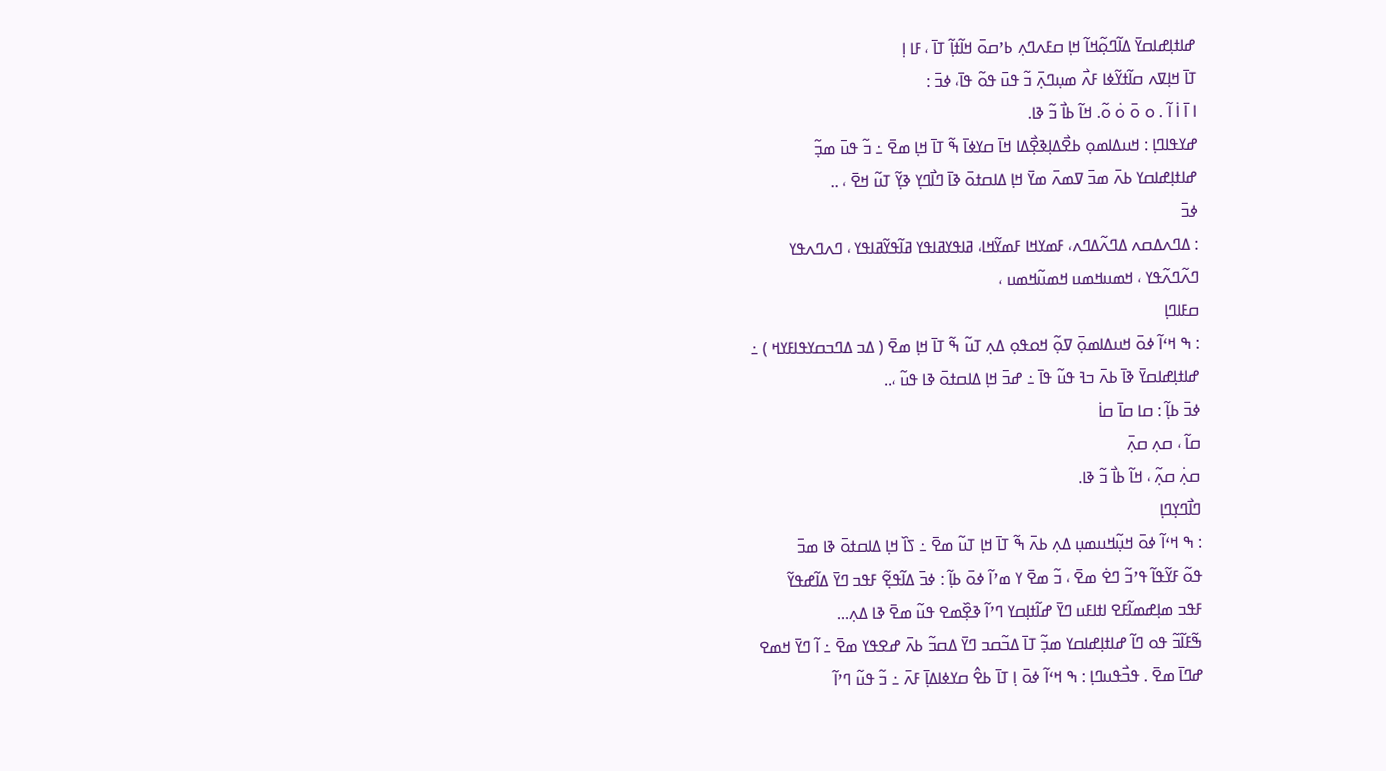ߝߊߙߊ߲ߝߊߛߌ߫ ߡߊ߬ߣߋ߲߬ߞߊ߬ ߞߊ߲ ߛߓߍߣߍ߲ ߕߴߛߋ߫ ߞߊ߬ߙߊ߲߬ ߠߊ߫ ، ߓߊ ߊ߲
ߠߊ߫ ߞߊ߲ߜߍ ߛߊ߬ߙߌ߬ߦߊ ߓߍ߯ ߘߎ߲ߣߍ߲߫ ߏ߬ ߟߎ߫ ߟߋ߬ ߟߊ߫، ߦߏ߫ :
ߊ ߊ߫ ߊ߭ ߊ߬ . ߋ ߋ߫ ߋ߭ ߋ߬. ߞߊ߬ ߕߊ߯ ߏ߬ ߢߊ.
ߝߌߟߊߣߊ߲ : ߞߎߡߊߘߋ߲ ߕߐ߯ߡߊ߲ߢߐ߲߯ߡߊ ߞߊ߫ ߛߌߦߊ߫ ߒ߬ ߠߊ߫ ߞߊ߲ ߘߐ߫ ߸ ߏ߬ ߟߎ߫ ߘߏ߲߬
ߝߊߙߊ߲ߝߊߛߌ ߕߍ߫ ߘߏ߫ ߜߘߍ߫ ߘߌ߫ ߞߊ߲ ߡߊߛߙߋ߫ ߢߊ߫ ߣߊ߯ߣߌ߲ ߢߌ߲߬ ߠߎ߬ ߞߐ߫ ، ..
ߦߏ߫
: ߡߣߍߡߛߍ ߡߣߍ߬ߡߣߍ، ߓߘߌߞߊ ߓߘߌ߬ߞߊ، ߥߊߟߌߥߊߟߌ ߥߊ߬ߟߌ߬ߥߊߟߌ ، ߣߍߣߍߟߌ
ߣߍ߬ߣߍ߬ߟߌ ، ߞߘߎߞߘߎ ߞߘߎ߬ߞߘߎ ،
ߛߓߊߣߊ߲
: ߒ ߞߵߊ߬ ߦߋ߫ ߞߎߡߊߘߋ߲߫ ߜߋ߲߬ ߞߋߟߋ߲ ߡߍ߲ ߠߎ߬ ߒ߬ ߠߊ߫ ߞߊ߲ ߘߐ߫ ( ߡߏ ߡߣߏߛߌߟߊߓߌߞ ) ߸
ߝߊߙߊ߲ߝߊߛߌ߫ ߢߊ߫ ߕߍ߫ ߏߔ ߟߎ߬ ߟߊ߫ ߸ ߝߏ߫ ߞߊ߲ ߡߊߛߙߋ߫ ߢߊ ߟߎ߬ ،..
ߦߏ߫ ߕߊ߲߬ : ߛߊ ߛߊ߫ ߛߊ߭
ߛߊ߬ ، ߛߍ߲ ߛߍ߲߫
ߛߍ߲߭ ߛߍ߲߬ ، ߞߊ߬ ߕߊ߯ ߏ߬ ߢߊ.
ߣߊ߯ߣߌ߲ߣߊ߲
: ߒ ߞߵߊ߬ ߦߋ߫ ߞߎ߲߬ߞߎߘߎ߲ ߡߍ߲ ߕߍ߫ ߒ߬ ߠߊ߫ ߞߊ߲ ߠߎ߬ ߘߐ߫ ߸ ߖߊ߰ ߞߊ߲ ߡߊߛߙߋ߫ ߢߊ ߘߏ߫
ߟߋ߬ ߓߌ߬ߟߊ߬ ߟߴߏ߬ ߣߐ߭ ߘߐ߫ ، ߏ߬ ߘߐ߫ ߌ ߘߴߊ߬ ߦߋ߫ ߕߊ߲߬ : ߦߏ߫ ߡߊ߬ߟߐ߲߬ ߓߟߏ ߣߌ߫ ߡߊ߬ߝߟߌ߬
ߓߟߏ ߘߊ߲ߝߘߊ߬ߓߐ ߊߙߊߓߎ ߣߌ߫ ߝߊ߬ߙߊ߲ߛߌ ߣߴߊ߬ ߢߐ߲߰ߘߐ ߟߎ߬ ߘߐ߫ ߢߊ ߡߍ߲...
ߒ߬ߓߊ߬ߏ߬ ߟߋ ߣߊ߬ ߝߊߙߊ߲ߝߊߛߌ ߘߏ߲߬ ߠߊ߫ ߡߏ߬ߛߏ ߣߌ߫ ߡߛߏ߬ ߕߍ߫ ߝߐߟߌ ߘߐ߫ ߸ ߊ߬ ߣߌ߫ ߞߘߐ
ߝߣߊ߫ ߘߐ߫ . ߟߏ߯ߟߎߣߊ߲ : ߒ ߞߵߊ߬ ߦߋ߫ ߊ߲ ߠߊ߫ ߕߐ߮ ߛߌߦߊߡߊ߲߫ ߓߍ߫ ߸ ߏ߬ ߟߎ߬ ߣߴߊ߬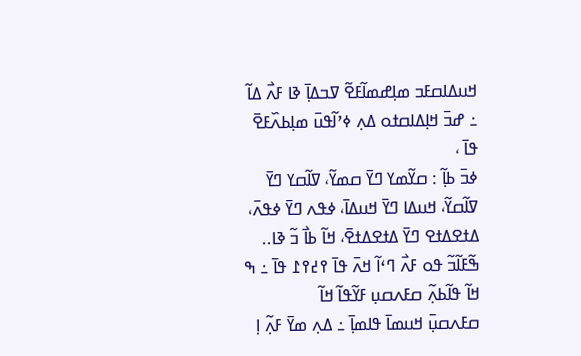ߞߎߡߊߛߓߏ ߘߊ߲ߝߘߊ߬ߓߐ߬ ߜߏߡߊ߲߫ ߢߊ ߓߍ߯ ߡߊ߬ ߸ ߝߏ߫ ߞߊ߲ߡߊߛߙߋ ߡߍ߲ ߦߴߊ߬ߟߎ߫ ߘߊ߲ߕߍ߰ߓߐ߫ ߟߊ߫ ،
ߦߏ߫ ߕߊ߲߬ : ߛߌ߬ߘߌ ߣߌ߫ ߛߘߌ߬، ߜߊ߬ߛߌ ߣߌ߫ ߜߊ߬ߛߌ߬، ߞߎߡߊ ߣߌ߫ ߞߎߡߊ߫، ߦߟߍ ߣߌ߫ ߦߟߍ߫،
ߡߙߐߡߙߐ ߣߌ߫ ߡߙߐߡߙߐ߫، ߞߊ߬ ߕߊ߯ ߏ߬ ߢߊ..
ߒ߬ߓߊ߬ߏ߬ ߟߋ ߓߍ߯ ߣߵߊ߬ ߞߍ߫ ߟߊ߫ ߉߄߉߁ ߟߊ߫ ߸ ߒ ߞߊ߬ ߟߊ߬ߕߍ߲߬ ߛߓߍߛߎ߲ ߓߌ߬ߟߊ߬ ߞߊ߬
ߛߓߍߛߎ߲߫ ߞߎߘߊ߫ ߟߊߘߊ߲߫ ߸ ߡߍ߲ ߘߌ߫ ߓߍ߲߬ ߊ߲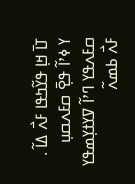ߠߊ߫ ߞߊ߲ ߟߌ߬ߤߟߊ ߓߍ߯ ߡߊ߬ .
ߌ ߦߴߊ߬ ߟߐ߲߫ ߛߓߍߛߎ߲ ߛߓߍߟߌ ߣߴߊ߬ ߜߌߙߌ߲ߘߟߌ ߓߍ߯ ߕߘߍ߬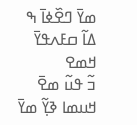ߘߌ߫ ߣߐ߰ߦߊ߫ ߒ ߡߊ߬ ߛߓߍߟߌ߫ ߞߘߐ
ߏ߬ ߟߎ߬ ߘߐ߫ ߞߎߘߊ ߢߌ߲߬ ߘߌ߫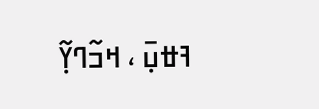ߔߚߎ߲߫ ، ߞߏ߬ߣߌ߲߬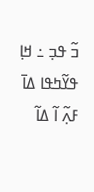ߏ߬ ߟߏ߲ ߸ ߞߊ߲ ߟߌ߬ߤߟߊ ߡߊ߫ ߓߍ߲߬ ߊ߬ ߡߊ߬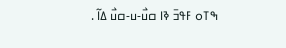ߒߠߋ ߓߟߏ߫ ߢߊ ߛߎ߯-ߎ-ߛߎ߯ ߡߊ߬ .